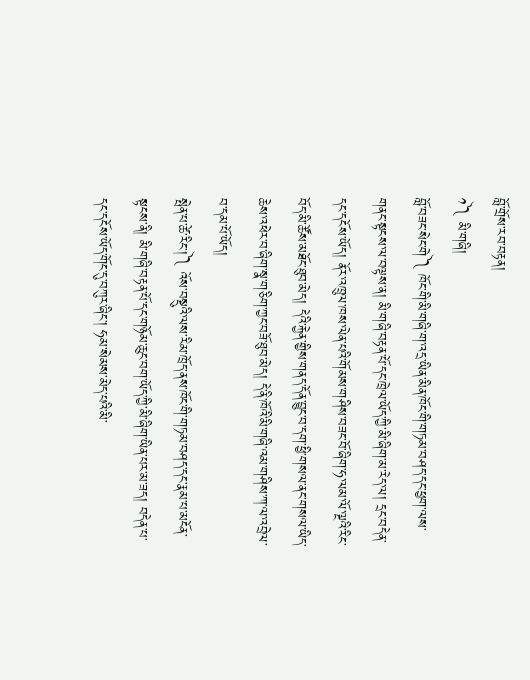བློ་གྲོས་རབ་བརྟན།
༡༽ མི་གཞི།
བློ་བཟང་སེང་གེ༽ ཁོང་གི་མི་གཞི་ག་འདྲ་ཡིན་མིན་ཁོང་གི་གཏམ་བཤད་དང་ཕྱག་ལས་གནང་སྟངས་ལ་བལྟས་ན། མི་གཞི་བརྟན་པོ་དང་ཁྲེལ་ཡོད་ཀྱི་མི་ཞིག་མ་རེད་ལ། དྲང་བདེན་དང་དངོས་ཡོད། ནོར་འཁྲུལ་ཁས་ལེན་པའི་གོམས་གཤིས་བཟང་བོ་ཞིག་ཧ་ལམ་ལོ་ལྔའི་རིང་བོད་མི་ཚོས་མཐོང་ཐུབ་མེད། དེའི་རྐྱེན་གྱིས་གནད་དོན་བྱུང་བ་དག་ཕྱི་གསལ་ནང་གསལ་ཡིད་ཆེས་འཕེར་བ་ཞིག་སྣ་གཅིག་ཀྱང་བཟོ་ཐུབ་མེད། དེ་ནི་ཁོའི་མི་གཞི་འམ་གཤིས་ཀ་ལ་འབྲེལ་བ་དམ་པོ་ཡོད།
སྤེན་པ་ཚེ་རིང་།༽ འོས་བསྡུའི་ལས་རིམ་ཁྲོད་ནས་ཁོང་གི་གཏམ་བཤད་དང་རྣམ་པ་མངོན་སྟངས་ནི། མི་གཞི་བརྟན་པོ་དང་གཉོམ་ཆུང་བག་ཡོད་ཀྱི་མི་ཞིག་ཡིན་པར་མ་ཟད། བདེན་པ་དང་དངོས་ཡོད་གོང་དུ་བཀུར་ཞིང་། ཧམ་སེམས་མེད་པའི་མི་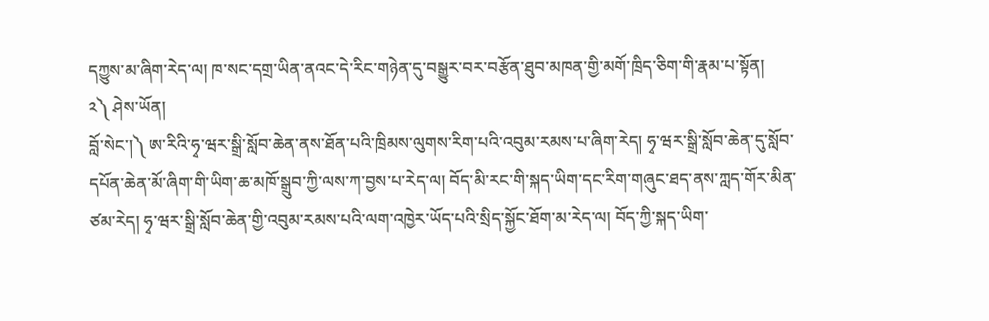དཀྱུས་མ་ཞིག་རེད་ལ། ཁ་སང་དགྲ་ཡིན་ནའང་དེ་རིང་གཉེན་དུ་བསྒྱུར་བར་བརྩོན་ཐུབ་མཁན་གྱི་མགོ་ཁྲིད་ཅིག་གི་རྣམ་པ་སྟོན།
༢༽ ཤེས་ཡོན།
བློ་སེང་།༽ ཨ་རིའི་ཧྭ་ཝར་སྒྲི་སློབ་ཆེན་ནས་ཐོན་པའི་ཁྲིམས་ལུགས་རིག་པའི་འབུམ་རམས་པ་ཞིག་རེད། ཧྭ་ཝར་སྒྲི་སློབ་ཆེན་དུ་སློབ་དཔོན་ཆེན་མོ་ཞིག་གི་ཡིག་ཆ་མཁོ་སྒྲུབ་ཀྱི་ལས་ཀ་བྱས་པ་རེད་ལ། བོད་མི་རང་གི་སྐད་ཡིག་དང་རིག་གཞུང་ཐད་ནས་ཀླད་གོར་མིན་ཙམ་རེད། ཧྭ་ཝར་སྒྲི་སློབ་ཆེན་གྱི་འབུམ་རམས་པའི་ལག་འཁྱེར་ཡོད་པའི་སྲིད་སྐྱོང་ཐོག་མ་རེད་ལ། བོད་ཀྱི་སྐད་ཡིག་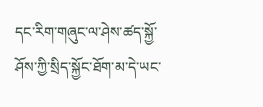དང་རིག་གཞུང་ལ་ཤེས་ཚད་སྐྱོ་ཤོས་ཀྱི་སྲིད་སྐྱོང་ཐོག་མ་དེ་ཡང་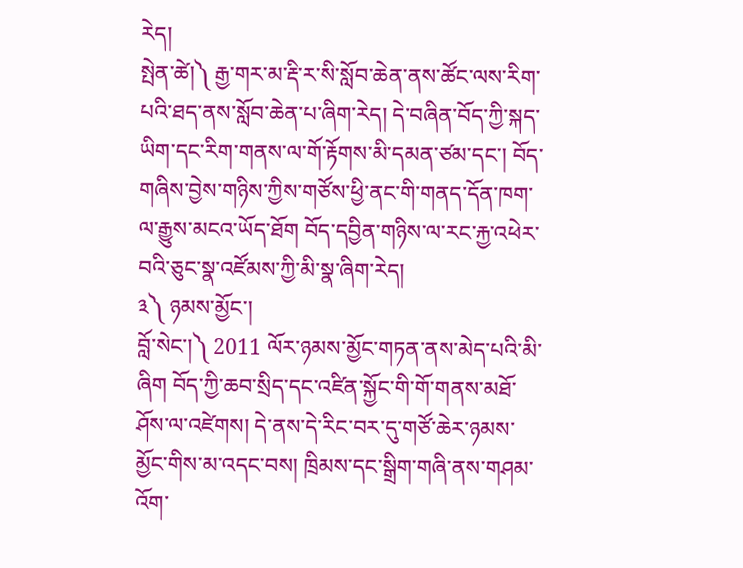རེད།
སྤེན་ཚེ།༽ རྒྱ་གར་མ་རྡི་ར་སི་སློབ་ཆེན་ནས་ཚོང་ལས་རིག་པའི་ཐད་ནས་སློབ་ཆེན་པ་ཞིག་རེད། དེ་བཞིན་བོད་ཀྱི་སྐད་ཡིག་དང་རིག་གནས་ལ་གོ་རྟོགས་མི་དམན་ཙམ་དང་། བོད་གཞིས་བྱེས་གཉིས་ཀྱིས་གཙོས་ཕྱི་ནང་གི་གནད་དོན་ཁག་ལ་རྒྱུས་མངའ་ཡོད་ཐོག བོད་དབྱིན་གཉིས་ལ་རང་རྐྱ་འཕེར་བའི་ཅུང་སྣ་འཛོམས་ཀྱི་མི་སྣ་ཞིག་རེད།
༣༽ ཉམས་མྱོང་།
བློ་སེང་།༽ 2011 ལོར་ཉམས་མྱོང་གཏན་ནས་མེད་པའི་མི་ཞིག བོད་ཀྱི་ཆབ་སྲིད་དང་འཛིན་སྐྱོང་གི་གོ་གནས་མཐོ་ཤོས་ལ་འཛེགས། དེ་ནས་དེ་རིང་བར་དུ་གཙོ་ཆེར་ཉམས་མྱོང་གིས་མ་འདང་བས། ཁྲིམས་དང་སྒྲིག་གཞི་ནས་གཤམ་འོག་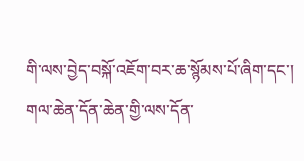གི་ལས་བྱེད་བསྐོ་འཇོག་བར་ཆ་སྙོམས་པོ་ཞིག་དང་། གལ་ཆེན་དོན་ཆེན་གྱི་ལས་དོན་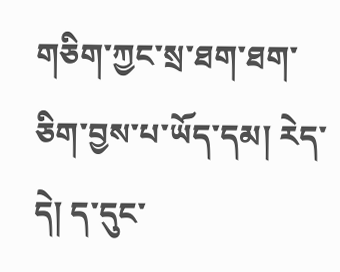གཅིག་ཀྱང་སྲ་ཐག་ཐག་ཅིག་བྱས་པ་ཡོད་དམ། རེད་དེ། ད་དུང་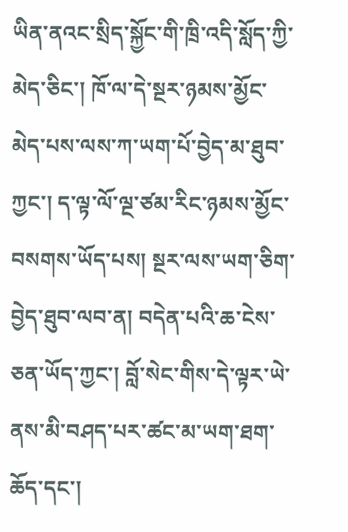ཡིན་ནའང་སྲིད་སྐྱོང་གི་ཁྲི་འདི་སློད་ཀྱི་མེད་ཅིང་། ཁོ་ལ་དེ་སྔར་ཉམས་མྱོང་མེད་པས་ལས་ཀ་ཡག་པོ་བྱེད་མ་ཐུབ་ཀྱང་། ད་ལྟ་ལོ་ལྔ་ཙམ་རིང་ཉམས་མྱོང་བསགས་ཡོད་པས། སྔར་ལས་ཡག་ཅིག་བྱེད་ཐུབ་ལབ་ན། བདེན་པའི་ཆ་ངེས་ཅན་ཡོད་ཀྱང་། བློ་སེང་གིས་དེ་ལྟར་ཡེ་ནས་མི་བཤད་པར་ཚང་མ་ཡག་ཐག་ཆོད་དང་།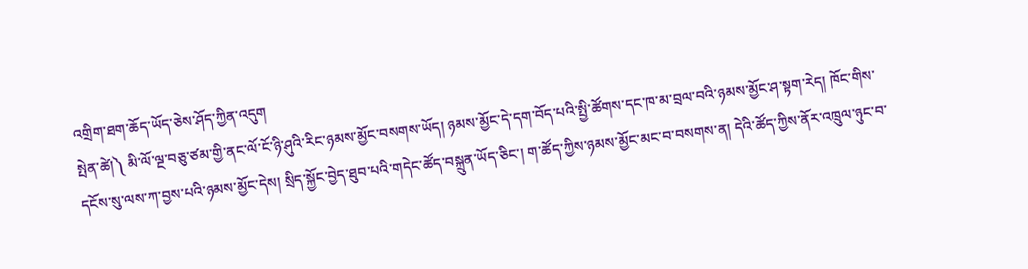འགྲིག་ཐག་ཆོད་ཡོད་ཅེས་ཤོད་ཀྱིན་འདུག
སྤེན་ཚེ།༽ མི་ལོ་ལྔ་བཅུ་ཙམ་གྱི་ནང་ལོ་ངོ་ཉི་ཤུའི་རིང་ཉམས་མྱོང་བསགས་ཡོད། ཉམས་མྱོང་དེ་དག་བོད་པའི་སྤྱི་ཚོགས་དང་ཁ་མ་བྲལ་བའི་ཉམས་མྱོང་ཤ་སྟག་རེད། ཁོང་གིས་དངོས་སུ་ལས་ཀ་བྱས་པའི་ཉམས་མྱོང་དེས། སྲིད་སྐྱོང་བྱེད་ཐུབ་པའི་གདེང་ཚོད་བསྐྲུན་ཡོད་ཅིང་། ག་ཚོད་ཀྱིས་ཉམས་མྱོང་མང་བ་བསགས་ན། དེའི་ཚོད་ཀྱིས་ནོར་འཁྲུལ་ཉུང་བ་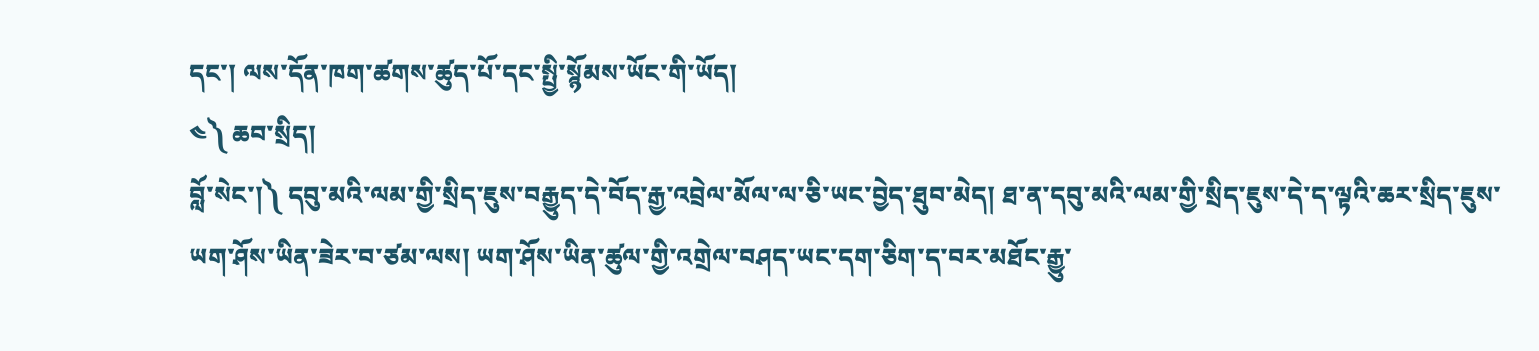དང་། ལས་དོན་ཁག་ཚགས་ཚུད་པོ་དང་སྤྱི་སྙོམས་ཡོང་གི་ཡོད།
༤༽ ཆབ་སྲིད།
བློ་སེང་།༽ དབུ་མའི་ལམ་གྱི་སྲིད་ཇུས་བརྒྱུད་དེ་བོད་རྒྱ་འབྲེལ་མོལ་ལ་ཅི་ཡང་བྱེད་ཐུབ་མེད། ཐ་ན་དབུ་མའི་ལམ་གྱི་སྲིད་ཇུས་དེ་ད་ལྟའི་ཆར་སྲིད་ཇུས་ཡག་ཤོས་ཡིན་ཟེར་བ་ཙམ་ལས། ཡག་ཤོས་ཡིན་ཚུལ་གྱི་འགྲེལ་བཤད་ཡང་དག་ཅིག་ད་བར་མཐོང་རྒྱུ་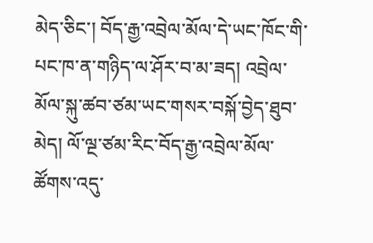མེད་ཅིང་། བོད་རྒྱ་འབྲེལ་མོལ་དེ་ཡང་ཁོང་གི་པང་ཁ་ན་གཉིད་ལ་ཤོར་བ་མ་ཟད། འབྲེལ་མོལ་སྐུ་ཚབ་ཙམ་ཡང་གསར་བསྐོ་བྱེད་ཐུབ་མེད། ལོ་ལྔ་ཙམ་རིང་བོད་རྒྱ་འབྲེལ་མོལ་ཚོགས་འདུ་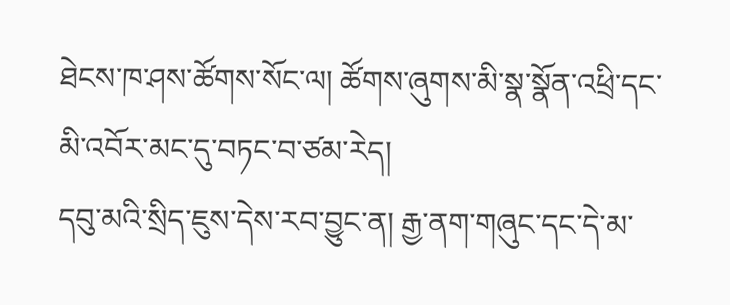ཐེངས་ཁ་ཤས་ཚོགས་སོང་ལ། ཚོགས་ཞུགས་མི་སྣ་སྣོན་འཕྲི་དང་མི་འབོར་མང་དུ་བཏང་བ་ཙམ་རེད།
དབུ་མའི་སྲིད་ཇུས་དེས་རབ་བྱུང་ན། རྒྱ་ནག་གཞུང་དང་དེ་མ་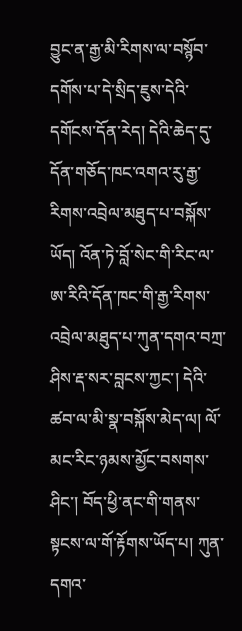བྱུང་ན་རྒྱ་མི་རིགས་ལ་བསྙོབ་དགོས་པ་དེ་སྲིད་ཇུས་དེའི་དགོངས་དོན་རེད། དེའི་ཆེད་དུ་དོན་གཅོད་ཁང་འགའ་རུ་རྒྱ་རིགས་འབྲེལ་མཐུད་པ་བསྐོས་ཡོད། འོན་ཏེ་བློ་སེང་གི་རིང་ལ་ཨ་རིའི་དོན་ཁང་གི་རྒྱ་རིགས་འབྲེལ་མཐུད་པ་ཀུན་དགའ་བཀྲ་ཤིས་རྡ་སར་བླངས་ཀྱང་། དེའི་ཚབ་ལ་མི་སྣ་བསྐོས་མེད་ལ། ལོ་མང་རིང་ཉམས་མྱོང་བསགས་ཤིང་། བོད་ཕྱི་ནང་གི་གནས་སྟངས་ལ་གོ་རྟོགས་ཡོད་པ། ཀུན་དགའ་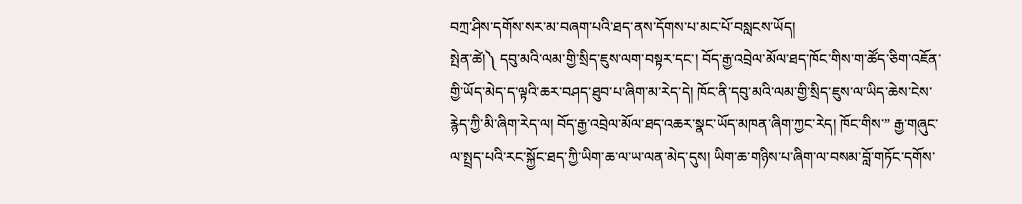བཀྲ་ཤིས་དགོས་སར་མ་བཞག་པའི་ཐད་ནས་དོགས་པ་མང་པོ་བསླངས་ཡོད།
སྤེན་ཚེ།༽ དབུ་མའི་ལམ་གྱི་སྲིད་ཇུས་ལག་བསྟར་དང་། བོད་རྒྱ་འབྲེལ་མོལ་ཐད་ཁོང་གིས་ག་ཚོད་ཅིག་འཇོན་གྱི་ཡོད་མེད་ད་ལྟའི་ཆར་བཤད་ཐུབ་པ་ཞིག་མ་རེད་དེ། ཁོང་ནི་དབུ་མའི་ལམ་གྱི་སྲིད་ཇུས་ལ་ཡིད་ཆེས་ངེས་རྙེད་ཀྱི་མི་ཞིག་རེད་ལ། བོད་རྒྱ་འབྲེལ་མོལ་ཐད་འཆར་སྣང་ཡོད་མཁན་ཞིག་ཀྱང་རེད། ཁོང་གིས་” རྒྱ་གཞུང་ལ་སྤྲད་པའི་རང་སྐྱོང་ཐད་ཀྱི་ཡིག་ཆ་ལ་ཡ་ལན་མེད་དུས། ཡིག་ཆ་གཉིས་པ་ཞིག་ལ་བསམ་བློ་གཏོང་དགོས་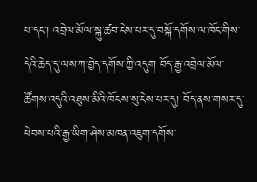པ་དང་། འབྲེལ་མོལ་སྐུ་ཚབ་ངེས་པར་དུ་བསྐོ་དགོས་ལ་ཁོང་གིས་དེའི་ཆེད་དུ་ལས་ཀ་བྱེད་དགོས་ཀྱི་འདུག བོད་རྒྱ་འབྲེལ་མོལ་ཚོགས་འདུའི་འཐུས་མིའི་ཁོངས་སུ་ངེས་པར་དུ། བོད་ནས་གསར་དུ་ཕེབས་པའི་རྒྱ་ཡིག་ཤེས་མཁན་འཇུག་དགོས་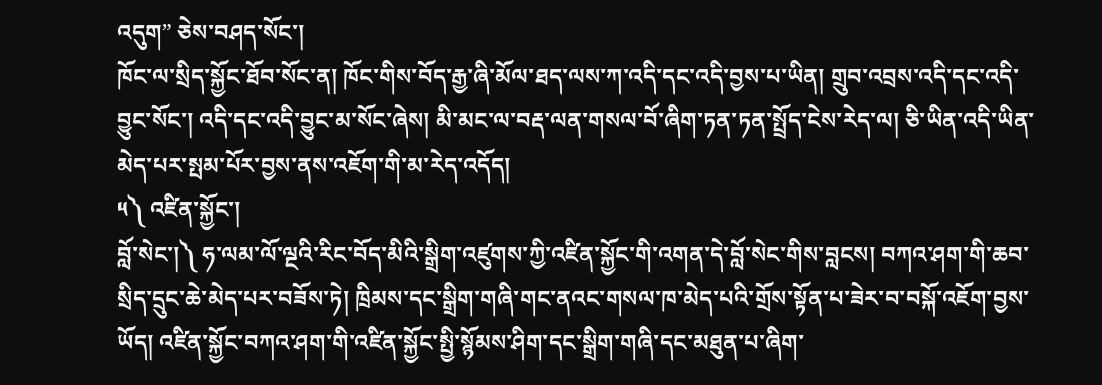འདུག” ཅེས་བཤད་སོང་།
ཁོང་ལ་སྲིད་སྐྱོང་ཐོབ་སོང་ན། ཁོང་གིས་བོད་རྒྱ་ཞི་མོལ་ཐད་ལས་ཀ་འདི་དང་འདི་བྱས་པ་ཡིན། གྲུབ་འབྲས་འདི་དང་འདི་བྱུང་སོང་། འདི་དང་འདི་བྱུང་མ་སོང་ཞེས། མི་མང་ལ་བརྡ་ལན་གསལ་བོ་ཞིག་ཏན་ཏན་སྤྲོད་ངེས་རེད་ལ། ཅི་ཡིན་འདི་ཡིན་མེད་པར་སྤམ་པོར་བྱས་ནས་འཇོག་གི་མ་རེད་འདོད།
༥༽ འཛིན་སྐྱོང་།
བློ་སེང་།༽ ཧ་ལམ་ལོ་ལྔའི་རིང་བོད་མིའི་སྒྲིག་འཛུགས་ཀྱི་འཛིན་སྐྱོང་གི་འགན་དེ་བློ་སེང་གིས་བླངས། བཀའ་ཤག་གི་ཆབ་སྲིད་དྲུང་ཆེ་མེད་པར་བཟོས་ཏེ། ཁྲིམས་དང་སྒྲིག་གཞི་གང་ནའང་གསལ་ཁ་མེད་པའི་གྲོས་སྟོན་པ་ཟེར་བ་བསྐོ་འཇོག་བྱས་ཡོད། འཛིན་སྐྱོང་བཀའ་ཤག་གི་འཛིན་སྐྱོང་སྤྱི་སྙོམས་ཤིག་དང་སྒྲིག་གཞི་དང་མཐུན་པ་ཞིག་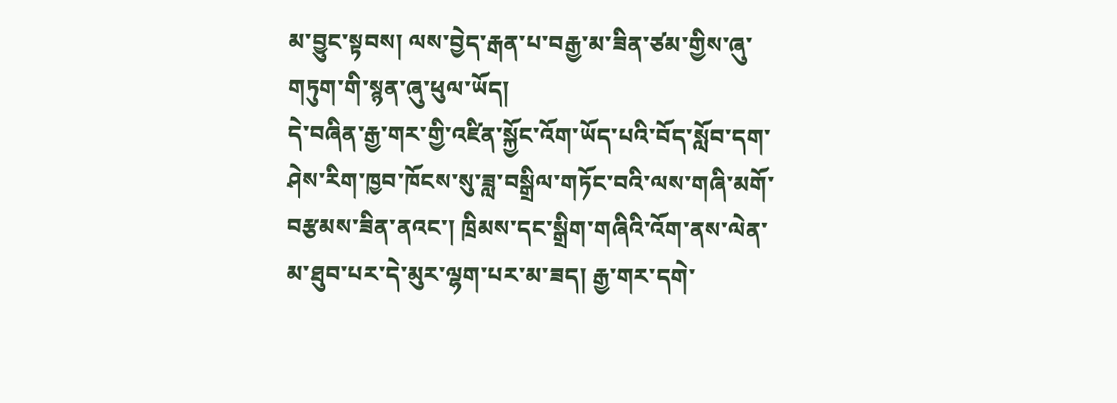མ་བྱུང་སྟབས། ལས་བྱེད་རྒན་པ་བརྒྱ་མ་ཟིན་ཙམ་གྱིས་ཞུ་གཏུག་གི་སྙན་ཞུ་ཕུལ་ཡོད།
དེ་བཞིན་རྒྱ་གར་གྱི་འཛིན་སྐྱོང་འོག་ཡོད་པའི་བོད་སློབ་དག་ཤེས་རིག་ཁྱབ་ཁོངས་སུ་ཟླ་བསྒྲིལ་གཏོང་བའི་ལས་གཞི་མགོ་བརྩམས་ཟིན་ནའང་། ཁྲིམས་དང་སྒྲིག་གཞིའི་འོག་ནས་ལེན་མ་ཐུབ་པར་དེ་མུར་ལྷག་པར་མ་ཟད། རྒྱ་གར་དགེ་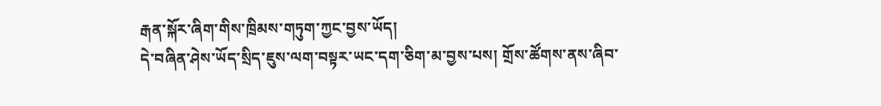རྒན་སྐོར་ཞིག་གིས་ཁྲིམས་གཏུག་ཀྱང་བྱས་ཡོད།
དེ་བཞིན་ཤེས་ཡོད་སྲིད་ཇུས་ལག་བསྟར་ཡང་དག་ཅིག་མ་བྱས་པས། གྲོས་ཚོགས་ནས་ཞིབ་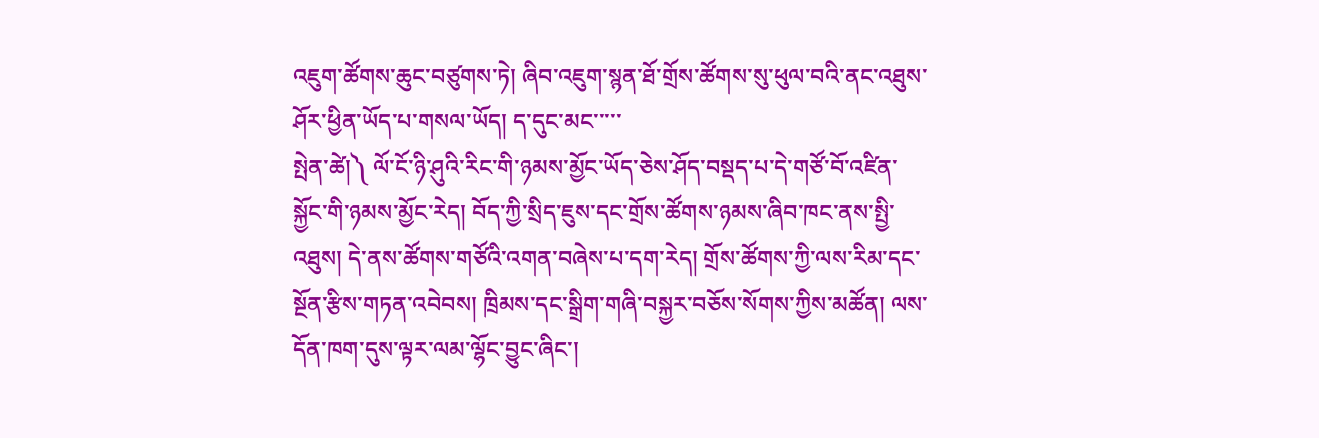འཇུག་ཚོགས་ཆུང་བཙུགས་ཏེ། ཞིབ་འཇུག་སྙན་ཐོ་གྲོས་ཚོགས་སུ་ཕུལ་བའི་ནང་འཐུས་ཤོར་ཕྱིན་ཡོད་པ་གསལ་ཡོད། ད་དུང་མང་་་་་
སྤེན་ཚེ།༽ ལོ་ངོ་ཉི་ཤུའི་རིང་གི་ཉམས་མྱོང་ཡོད་ཅེས་ཤོད་བསྡད་པ་དེ་གཙོ་བོ་འཛིན་སྐྱོང་གི་ཉམས་མྱོང་རེད། བོད་ཀྱི་སྲིད་ཇུས་དང་གྲོས་ཚོགས་ཉམས་ཞིབ་ཁང་ནས་སྤྱི་འཐུས། དེ་ནས་ཚོགས་གཙོའི་འགན་བཞེས་པ་དག་རེད། གྲོས་ཚོགས་ཀྱི་ལས་རིམ་དང་སྔོན་རྩིས་གཏན་འབེབས། ཁྲིམས་དང་སྒྲིག་གཞི་བསྐྱར་བཅོས་སོགས་ཀྱིས་མཚོན། ལས་དོན་ཁག་དུས་ལྟར་ལམ་ལྷོང་བྱུང་ཞིང་།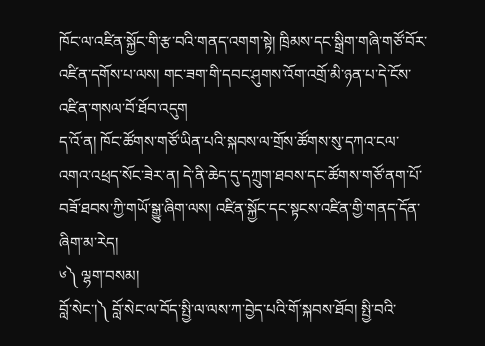ཁོང་ལ་འཛིན་སྐྱོང་གི་རྩ་བའི་གནད་འགག་སྟེ། ཁྲིམས་དང་སྒྲིག་གཞི་གཙོ་བོར་འཛིན་དགོས་པ་ལས། གང་ཟག་གི་དབང་ཤུགས་འོག་འགྲོ་མི་ཉན་པ་དེ་ངོས་འཛིན་གསལ་བོ་ཐོབ་འདུག
ད་འོ་ན། ཁོང་ཚོགས་གཙོ་ཡིན་པའི་སྐབས་ལ་གྲོས་ཚོགས་སུ་དཀའ་ངལ་འགའ་འཕྲད་སོང་ཟེར་ན། དེ་ནི་ཆེད་དུ་དཀྲུག་ཐབས་དང་ཚོགས་གཙོ་ནག་པོ་བཟོ་ཐབས་ཀྱི་གཡོ་སྒྱུ་ཞིག་ལས། འཛིན་སྐྱོང་དང་སྟངས་འཛིན་གྱི་གནད་དོན་ཞིག་མ་རེད།
༦༽ ལྷག་བསམ།
བློ་སེང་།༽ བློ་སེང་ལ་བོད་སྤྱི་ལ་ལས་ཀ་བྱེད་པའི་གོ་སྐབས་ཐོབ། སྤྱི་བའི་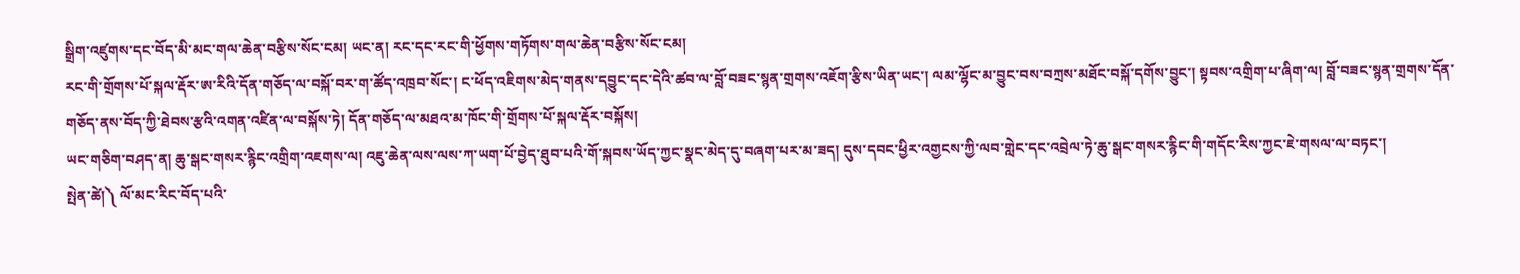སྒྲིག་འཛུགས་དང་བོད་མི་མང་གལ་ཆེན་བརྩིས་སོང་ངམ། ཡང་ན། རང་དང་རང་གི་ཕྱོགས་གཏོགས་གལ་ཆེན་བརྩིས་སོང་ངམ།
རང་གི་གྲོགས་པོ་སྐལ་རྡོར་ཨ་རིའི་དོན་གཅོད་ལ་བསྐོ་བར་ག་ཚོད་འཁྲབ་སོང་། ང་ཕོད་འཇིགས་མེད་གནས་དབྱུང་དང་དེའི་ཚབ་ལ་བློ་བཟང་སྙན་གྲགས་འཇོག་རྩིས་ཡིན་ཡང་། ལམ་ལྷོང་མ་བྱུང་བས་བཀྲས་མཐོང་བསྐོ་དགོས་བྱུང་། སྟབས་འགྲིག་པ་ཞིག་ལ། བློ་བཟང་སྙན་གྲགས་དོན་གཅོད་ནས་བོད་ཀྱི་ཐེབས་རྩའི་འགན་འཛིན་ལ་བསྐོས་ཏེ། དོན་གཅོད་ལ་མཐའ་མ་ཁོང་གི་གྲོགས་པོ་སྐལ་རྡོར་བསྐོས།
ཡང་གཅིག་བཤད་ན། ཆུ་སྒང་གསར་རྙིང་འགྲིག་འཇགས་ལ། འཇུ་ཆེན་ལས་ལས་ཀ་ཡག་པོ་བྱེད་ཐུབ་པའི་གོ་སྐབས་ཡོད་ཀྱང་སྣང་མེད་དུ་བཞག་པར་མ་ཟད། དུས་དབང་ཕྱིར་འགྱངས་ཀྱི་ལབ་གླེང་དང་འབྲེལ་ཏེ་ཆུ་སྒང་གསར་རྙིང་གི་གདོང་རིས་ཀྱང་ཇེ་གསལ་ལ་བཏང་།
སྤེན་ཚེ།༽ ལོ་མང་རིང་བོད་པའི་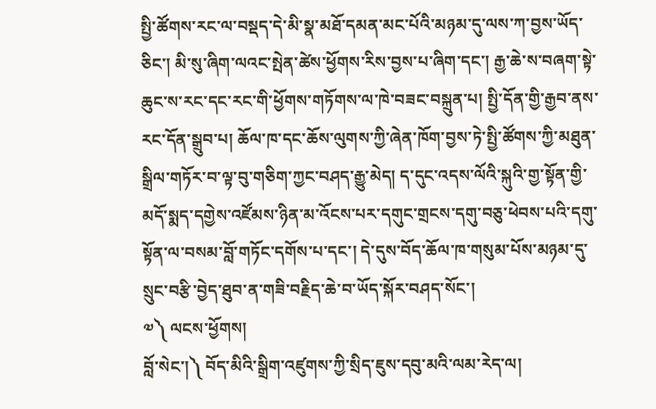སྤྱི་ཚོགས་རང་ལ་བསྡད་དེ་མི་སྣ་མཐོ་དམན་མང་པོའི་མཉམ་དུ་ལས་ཀ་བྱས་ཡོད་ཅིང་། མི་སུ་ཞིག་ལའང་སྤེན་ཚེས་ཕྱོགས་རིས་བྱས་པ་ཞིག་དང་། རྒྱ་ཆེ་ས་བཞག་སྟེ་ཆུང་ས་རང་དང་རང་གི་ཕྱོགས་གཏོགས་ལ་ཁེ་བཟང་བསྐྲུན་པ། སྤྱི་དོན་གྱི་རྒྱབ་ནས་རང་དོན་སྒྲུབ་པ། ཆོལ་ཁ་དང་ཆོས་ལུགས་ཀྱི་ཞེན་ཁོག་བྱས་ཏེ་སྤྱི་ཚོགས་ཀྱི་མཐུན་སྒྲིལ་གཏོར་བ་ལྟ་བུ་གཅིག་ཀྱང་བཤད་རྒྱུ་མེད། ད་དུང་འདས་ལོའི་སྐུའི་གྱ་སྟོན་གྱི་མདོ་སྨད་དགྱེས་འཛོམས་ཉིན་མ་འོངས་པར་དགུང་གྲངས་དགུ་བཅུ་ཕེབས་པའི་དགུ་སྟོན་ལ་བསམ་བློ་གཏོང་དགོས་པ་དང་། དེ་དུས་བོད་ཆོལ་ཁ་གསུམ་པོས་མཉམ་དུ་སྲུང་བརྩི་བྱེད་ཐུབ་ན་གཟི་བརྗིད་ཆེ་བ་ཡོད་སྐོར་བཤད་སོང་།
༧༽ ལངས་ཕྱོགས།
བློ་སེང་།༽ བོད་མིའི་སྒྲིག་འཛུགས་ཀྱི་སྲིད་ཇུས་དབུ་མའི་ལམ་རེད་ལ།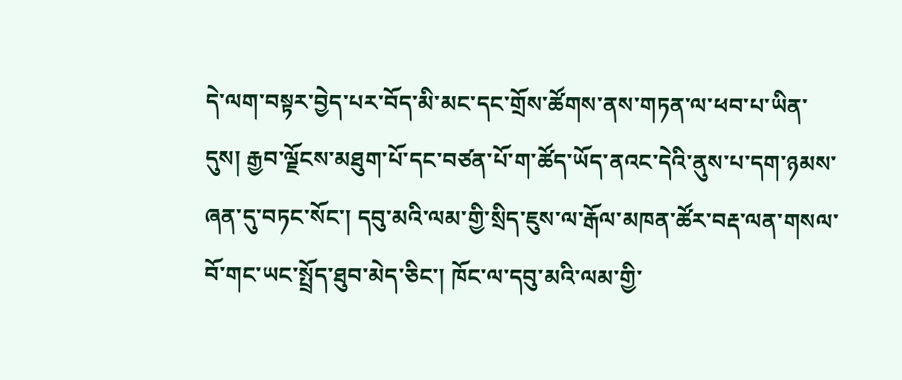དེ་ལག་བསྟར་བྱེད་པར་བོད་མི་མང་དང་གྲོས་ཚོགས་ནས་གཏན་ལ་ཕབ་པ་ཡིན་དུས། རྒྱབ་ལྗོངས་མཐུག་པོ་དང་བཙན་པོ་ག་ཚོད་ཡོད་ནའང་དེའི་ནུས་པ་དག་ཉམས་ཞན་དུ་བཏང་སོང་། དབུ་མའི་ལམ་གྱི་སྲིད་ཇུས་ལ་རྒོལ་མཁན་ཚོར་བརྡ་ལན་གསལ་བོ་གང་ཡང་སྤྲོད་ཐུབ་མེད་ཅིང་། ཁོང་ལ་དབུ་མའི་ལམ་གྱི་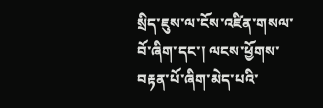སྲིད་ཇུས་ལ་ངོས་འཛིན་གསལ་བོ་ཞིག་དང་། ལངས་ཕྱོགས་བརྟན་པོ་ཞིག་མེད་པའི་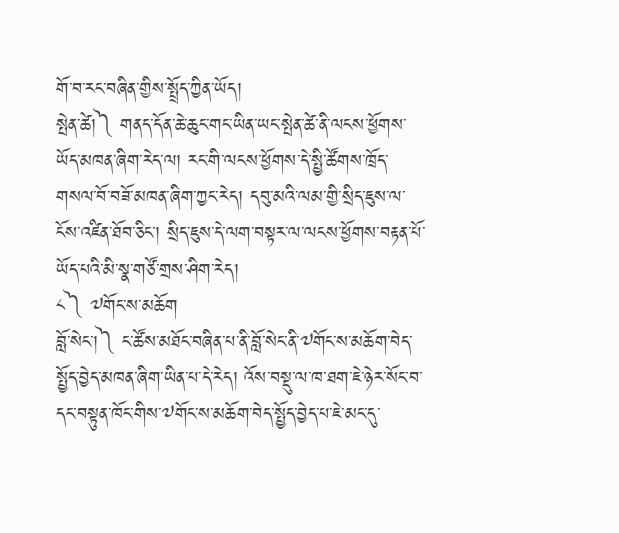གོ་བ་རང་བཞིན་གྱིས་སྤྲོད་ཀྱིན་ཡོད།
སྤེན་ཚེ།༽ གནད་དོན་ཆེ་ཆུང་གང་ཡིན་ཡང་སྤེན་ཚེ་ནི་ལངས་ཕྱོགས་ཡོད་མཁན་ཞིག་རེད་ལ། རང་གི་ལངས་ཕྱོགས་དེ་སྤྱི་ཚོགས་ཁྲོད་གསལ་བོ་བཟོ་མཁན་ཞིག་ཀྱང་རེད། དབུ་མའི་ལམ་གྱི་སྲིད་ཇུས་ལ་ངོས་འཛིན་ཐོབ་ཅིང་། སྲིད་ཇུས་དེ་ལག་བསྟར་ལ་ལངས་ཕྱོགས་བརྟན་པོ་ཡོད་པའི་མི་སྣ་གཙོ་གྲས་ཤིག་རེད།
༨༽ ༧གོང་ས་མཆོག
བློ་སེང་།༽ ང་ཚོས་མཐོང་བཞིན་པ་ནི་བློ་སེང་ནི་༧གོང་ས་མཆོག་བེད་སྤྱོད་བྱེད་མཁན་ཞིག་ཡིན་པ་དེ་རེད། འོས་བསྡུ་ལ་ཁ་ཐག་ཇེ་ཉེར་སོང་བ་དང་བསྟུན་ཁོང་གིས་༧གོང་ས་མཆོག་བེད་སྤྱོད་བྱེད་པ་ཇེ་མང་དུ་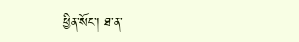ཕྱིན་སོང་། ཐ་ན་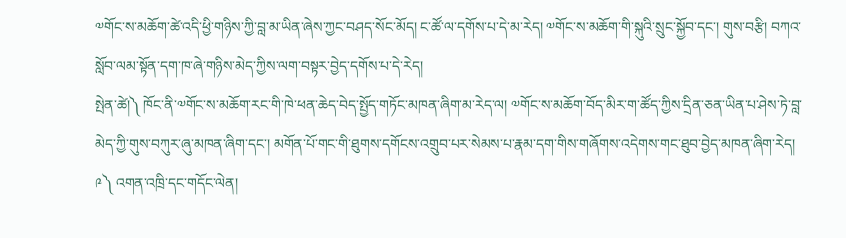༧གོང་ས་མཆོག་ཚེ་འདི་ཕྱི་གཉིས་ཀྱི་བླ་མ་ཡིན་ཞེས་ཀྱང་བཤད་སོང་མོད། ང་ཚོ་ལ་དགོས་པ་དེ་མ་རེད། ༧གོང་ས་མཆོག་གི་སྐུའི་སྲུང་སྐྱོབ་དང་། གུས་བརྩི། བཀའ་སློབ་ལམ་སྟོན་དག་ཁ་ཞེ་གཉིས་མེད་ཀྱིས་ལག་བསྟར་བྱེད་དགོས་པ་དེ་རེད།
སྤེན་ཚེ།༽ ཁོང་ནི་༧གོང་ས་མཆོག་རང་གི་ཁེ་ཕན་ཆེད་བེད་སྤྱོད་གཏོང་མཁན་ཞིག་མ་རེད་ལ། ༧གོང་ས་མཆོག་བོད་མིར་ག་ཚོད་ཀྱིས་དྲིན་ཅན་ཡིན་པ་ཤེས་ཏེ་བླ་མེད་ཀྱི་གུས་བཀུར་ཞུ་མཁན་ཞིག་དང་། མགོན་པོ་གང་གི་ཐུགས་དགོངས་འགྲུབ་པར་སེམས་པ་རྣམ་དག་གིས་གཞོགས་འདེགས་གང་ཐུབ་བྱེད་མཁན་ཞིག་རེད།
༩༽ འགན་འཁྲི་དང་གདོང་ལེན།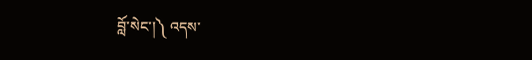བློ་སེང་།༽ འདས་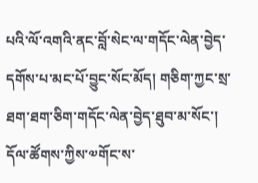པའི་ལོ་འགའི་ནང་བློ་སེང་ལ་གདོང་ལེན་བྱེད་དགོས་པ་མང་པོ་བྱུང་སོང་མོད། གཅིག་ཀྱང་སྲ་ཐག་ཐག་ཅིག་གདོང་ལེན་བྱེད་ཐུབ་མ་སོང་། དོལ་ཚོགས་ཀྱིས་༧གོང་ས་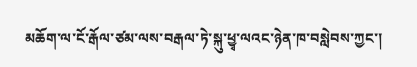མཆོག་ལ་ངོ་རྒོལ་ཙམ་ལས་བརྒལ་ཏེ་སྐུ་ཕྱྭ་ལའང་ཉེན་ཁ་བསླེབས་ཀྱང་།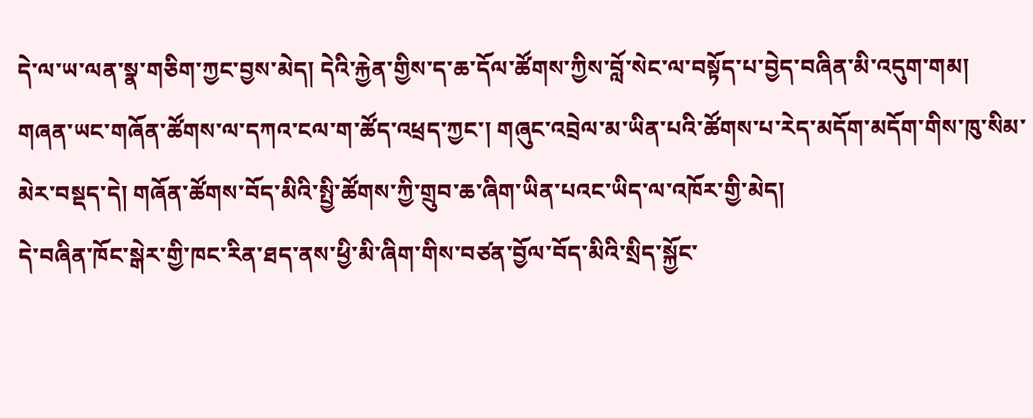དེ་ལ་ཡ་ལན་སྣ་གཅིག་ཀྱང་བྱས་མེད། དེའི་རྐྱེན་གྱིས་ད་ཆ་དོལ་ཚོགས་ཀྱིས་བློ་སེང་ལ་བསྟོད་པ་བྱེད་བཞིན་མི་འདུག་གམ།
གཞན་ཡང་གཞོན་ཚོགས་ལ་དཀའ་ངལ་ག་ཚོད་འཕྲད་ཀྱང་། གཞུང་འབྲེལ་མ་ཡིན་པའི་ཚོགས་པ་རེད་མདོག་མདོག་གིས་ཁུ་སིམ་མེར་བསྡད་དེ། གཞོན་ཚོགས་བོད་མིའི་སྤྱི་ཚོགས་ཀྱི་གྲུབ་ཆ་ཞིག་ཡིན་པའང་ཡིད་ལ་འཁོར་གྱི་མེད།
དེ་བཞིན་ཁོང་སྒེར་གྱི་ཁང་རིན་ཐད་ནས་ཕྱི་མི་ཞིག་གིས་བཙན་བྱོལ་བོད་མིའི་སྲིད་སྐྱོང་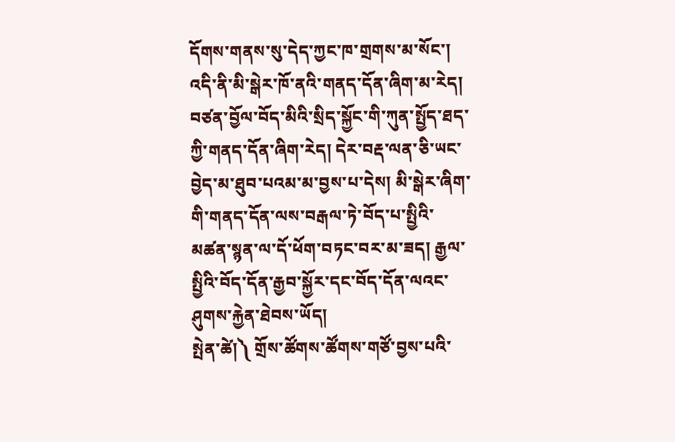དོགས་གནས་སུ་དེད་ཀྱང་ཁ་གྲགས་མ་སོང་། འདི་ནི་མི་སྒེར་ཁོ་ནའི་གནད་དོན་ཞིག་མ་རེད། བཙན་བྱོལ་བོད་མིའི་སྲིད་སྐྱོང་གི་ཀུན་སྤྱོད་ཐད་ཀྱི་གནད་དོན་ཞིག་རེད། དེར་བརྡ་ལན་ཅི་ཡང་བྱེད་མ་ཐུབ་པའམ་མ་བྱས་པ་དེས། མི་སྒེར་ཞིག་གི་གནད་དོན་ལས་བརྒལ་ཏེ་བོད་པ་སྤྱིའི་མཚན་སྙན་ལ་དོ་ཕོག་བཏང་བར་མ་ཟད། རྒྱལ་སྤྱིའི་བོད་དོན་རྒྱབ་སྐྱོར་དང་བོད་དོན་ལའང་ཤུགས་རྐྱེན་ཐེབས་ཡོད།
སྤེན་ཚེ།༽ གྲོས་ཚོགས་ཚོགས་གཙོ་བྱས་པའི་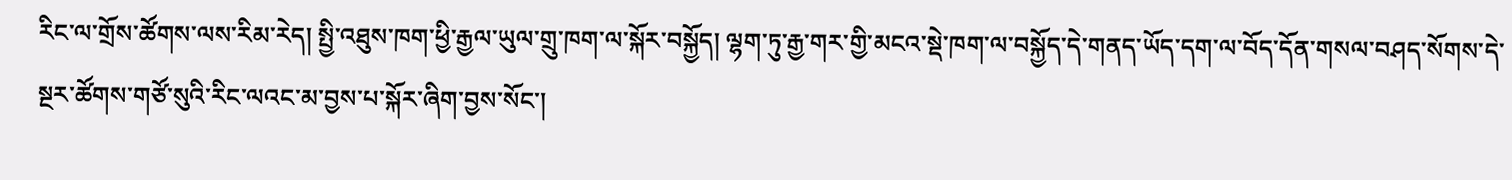རིང་ལ་གྲོས་ཚོགས་ལས་རིམ་རེད། སྤྱི་འཐུས་ཁག་ཕྱི་རྒྱལ་ཡུལ་གྲུ་ཁག་ལ་སྐོར་བསྐྱོད། ལྷག་ཏུ་རྒྱ་གར་གྱི་མངའ་སྡེ་ཁག་ལ་བསྐྱོད་དེ་གནད་ཡོད་དག་ལ་བོད་དོན་གསལ་བཤད་སོགས་དེ་སྔར་ཚོགས་གཙོ་སུའི་རིང་ལའང་མ་བྱས་པ་སྐོར་ཞིག་བྱས་སོང་།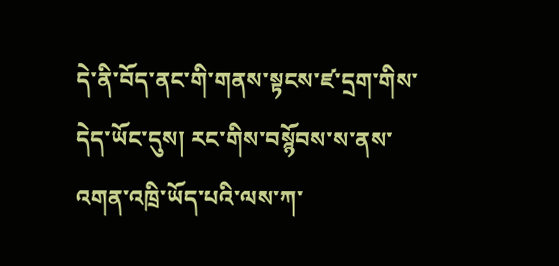དེ་ནི་བོད་ནང་གི་གནས་སྟངས་ཛ་དྲག་གིས་དེད་ཡོང་དུས། རང་གིས་བསྙོབས་ས་ནས་འགན་འཁྲི་ཡོད་པའི་ལས་ཀ་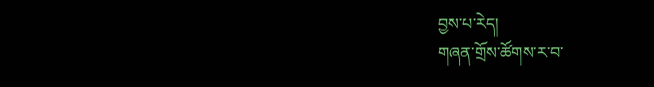བྱས་པ་རེད།
གཞན་གྲོས་ཚོགས་ར་བ་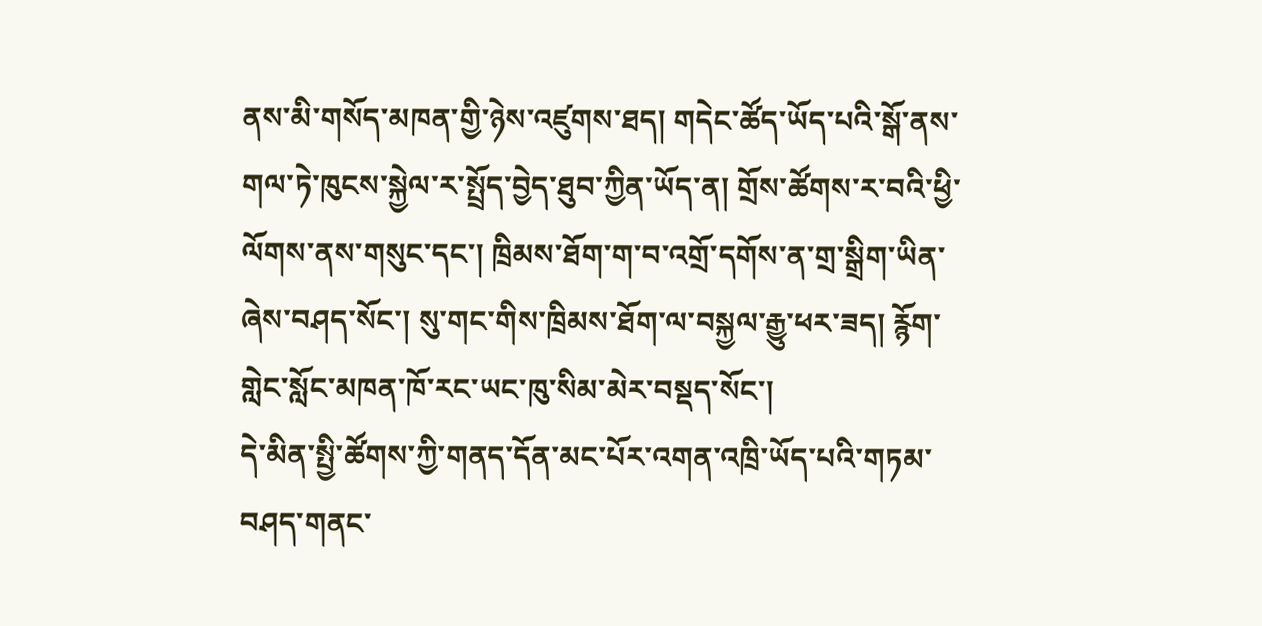ནས་མི་གསོད་མཁན་གྱི་ཉེས་འཛུགས་ཐད། གདེང་ཚོད་ཡོད་པའི་སྒོ་ནས་གལ་ཏེ་ཁུངས་སྐྱེལ་ར་སྤྲོད་བྱེད་ཐུབ་ཀྱིན་ཡོད་ན། གྲོས་ཚོགས་ར་བའི་ཕྱི་ལོགས་ནས་གསུང་དང་། ཁྲིམས་ཐོག་ག་བ་འགྲོ་དགོས་ན་གྲ་སྒྲིག་ཡིན་ཞེས་བཤད་སོང་། སུ་གང་གིས་ཁྲིམས་ཐོག་ལ་བསྐྱལ་རྒྱུ་ཕར་ཟད། རྙོག་གླེང་སློང་མཁན་ཁོ་རང་ཡང་ཁུ་སིམ་མེར་བསྡད་སོང་།
དེ་མིན་སྤྱི་ཚོགས་ཀྱི་གནད་དོན་མང་པོར་འགན་འཁྲི་ཡོད་པའི་གཏམ་བཤད་གནང་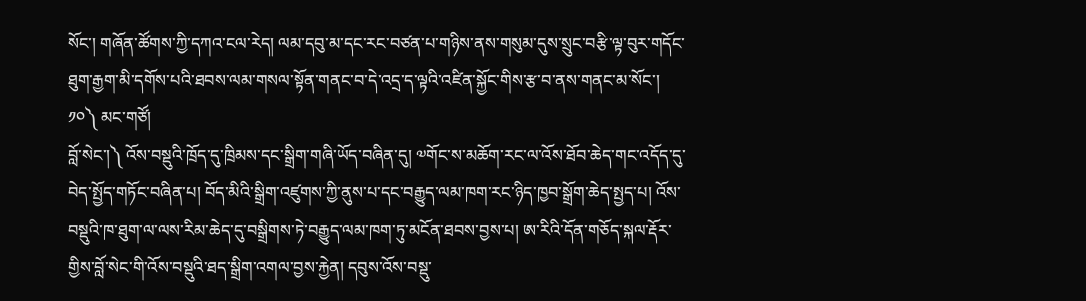སོང་། གཞོན་ཚོགས་ཀྱི་དཀའ་ངལ་རེད། ལམ་དབུ་མ་དང་རང་བཙན་པ་གཉིས་ནས་གསུམ་དུས་སྲུང་བརྩི་ལྟ་བུར་གདོང་ཐུག་རྒྱག་མི་དགོས་པའི་ཐབས་ལམ་གསལ་སྟོན་གནང་བ་དེ་འདྲ་ད་ལྟའི་འཛིན་སྐྱོང་གིས་རྩ་བ་ནས་གནང་མ་སོང་།
༡༠༽ མང་གཙོ།
བློ་སེང་།༽ འོས་བསྡུའི་ཁྲོད་དུ་ཁྲིམས་དང་སྒྲིག་གཞི་ཡོད་བཞིན་དུ། ༧གོང་ས་མཆོག་རང་ལ་འོས་ཐོབ་ཆེད་གང་འདོད་དུ་བེད་སྤྱོད་གཏོང་བཞིན་པ། བོད་མིའི་སྒྲིག་འཛུགས་ཀྱི་ནུས་པ་དང་བརྒྱུད་ལམ་ཁག་རང་ཉིད་ཁྱབ་སྒྲོག་ཆེད་སྤྱད་པ། འོས་བསྡུའི་ཁ་ཐུག་ལ་ལས་རིམ་ཆེད་དུ་བསྒྲིགས་ཏེ་བརྒྱུད་ལམ་ཁག་ཏུ་མངོན་ཐབས་བྱས་པ། ཨ་རིའི་དོན་གཅོད་སྐལ་རྡོར་གྱིས་བློ་སེང་གི་འོས་བསྡུའི་ཐད་སྒྲིག་འགལ་བྱས་རྐྱེན། དབུས་འོས་བསྡུ་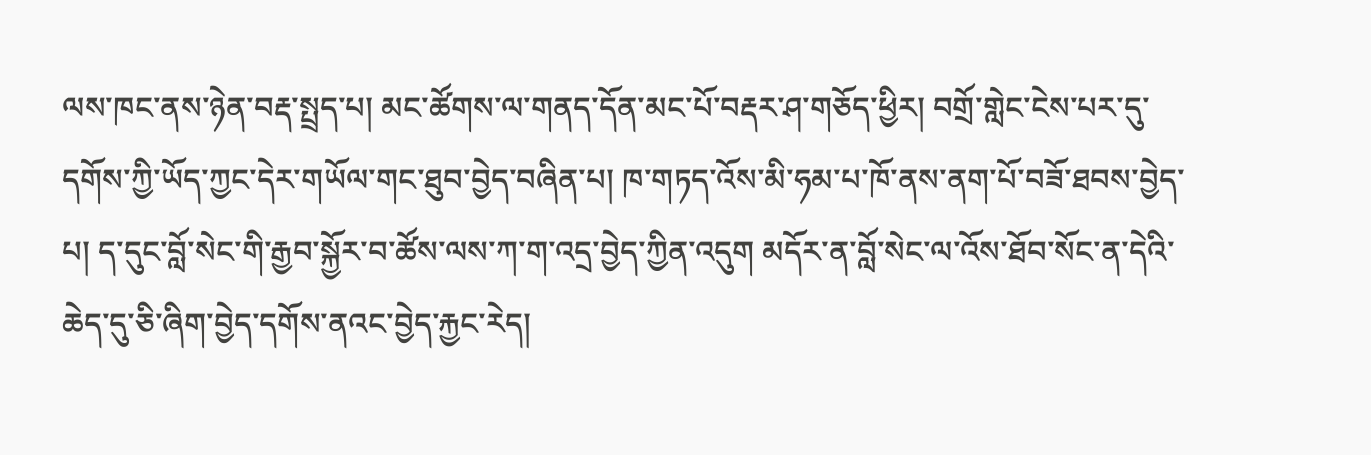ལས་ཁང་ནས་ཉེན་བརྡ་སྤྲད་པ། མང་ཚོགས་ལ་གནད་དོན་མང་པོ་བརྡར་ཤ་གཅོད་ཕྱིར། བགྲོ་གླེང་ངེས་པར་དུ་དགོས་ཀྱི་ཡོད་ཀྱང་དེར་གཡོལ་གང་ཐུབ་བྱེད་བཞིན་པ། ཁ་གཏད་འོས་མི་ཧམ་པ་ཁོ་ནས་ནག་པོ་བཟོ་ཐབས་བྱེད་པ། ད་དུང་བློ་སེང་གི་རྒྱབ་སྐྱོར་བ་ཚོས་ལས་ཀ་ག་འདྲ་བྱེད་ཀྱིན་འདུག མདོར་ན་བློ་སེང་ལ་འོས་ཐོབ་སོང་ན་དེའི་ཆེད་དུ་ཅི་ཞིག་བྱེད་དགོས་ནའང་བྱེད་རྐྱང་རེད།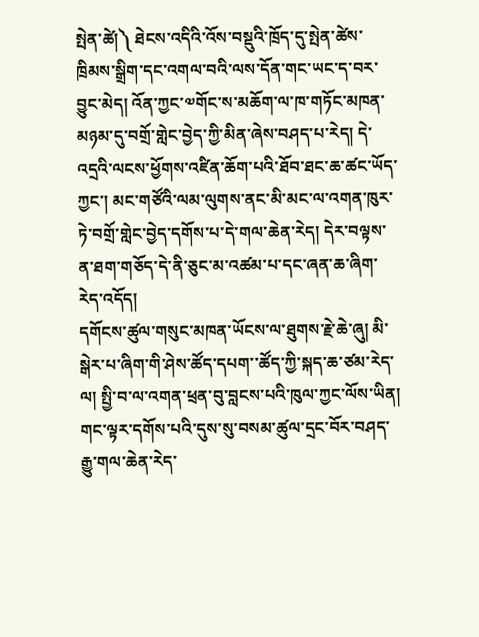སྤེན་ཚེ།༽ ཐེངས་འདིའི་འོས་བསྡུའི་ཁྲོད་དུ་སྤེན་ཚེས་ཁྲིམས་སྒྲིག་དང་འགལ་བའི་ལས་དོན་གང་ཡང་ད་བར་བྱུང་མེད། འོན་ཀྱང་༧གོང་ས་མཆོག་ལ་ཁ་གཏོང་མཁན་མཉམ་དུ་བགྲོ་གླེང་བྱེད་ཀྱི་མིན་ཞེས་བཤད་པ་རེད། དེ་འདྲའི་ལངས་ཕྱོགས་འཛིན་ཆོག་པའི་ཐོབ་ཐང་ཆ་ཚང་ཡོད་ཀྱང་། མང་གཙོའི་ལམ་ལུགས་ནང་མི་མང་ལ་འགན་ཁུར་ཏེ་བགྲོ་གླེང་བྱེད་དགོས་པ་དེ་གལ་ཆེན་རེད། དེར་བལྟས་ན་ཐག་གཅོད་དེ་ནི་ཅུང་མ་འཚམ་པ་དང་ཞན་ཆ་ཞིག་རེད་འདོད།
དགོངས་ཚུལ་གསུང་མཁན་ཡོངས་ལ་ཐུགས་རྗེ་ཆེ་ཞུ། མི་སྒེར་པ་ཞིག་གི་ཤེས་ཚོད་དཔག་་ཚོད་ཀྱི་སྐད་ཆ་ཙམ་རེད་ལ། སྤྱི་བ་ལ་འགན་ཕྲན་བུ་བླངས་པའི་ཁུལ་ཀྱང་ལོས་ཡིན། གང་ལྟར་དགོས་པའི་དུས་སུ་བསམ་ཚུལ་དྲང་བོར་བཤད་རྒྱུ་གལ་ཆེན་རེད་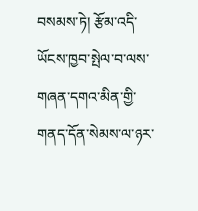བསམས་ཏེ། རྩོམ་འདི་ཡོངས་ཁྱབ་སྤེལ་བ་ལས་གཞན་དགའ་མིན་གྱི་གནད་དོན་སེམས་ལ་ཉར་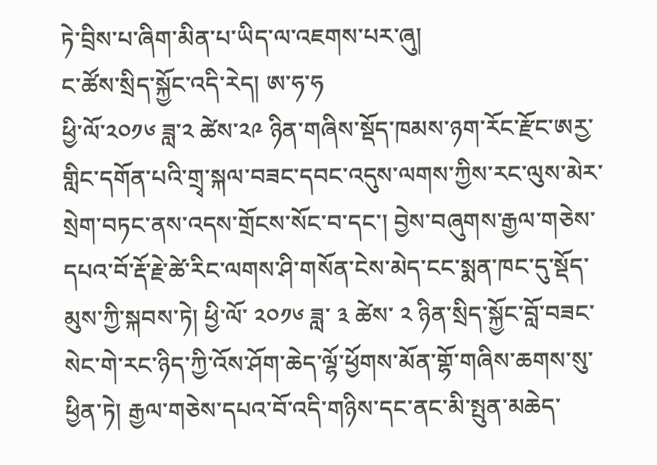ཏེ་བྲིས་པ་ཞིག་མིན་པ་ཡིད་ལ་འཇགས་པར་ཞུ།
ང་ཚོས་སྲིད་སྐྱོང་འདི་རེད། ཨ་ཧ་ཧ
ཕྱི་ལོ་༢༠༡༦ ཟླ་༢ ཚེས་༢༩ ཉིན་གཞིས་སྡོད་ཁམས་ཉག་རོང་རྫོང་ཨརྱ་གླིང་དགོན་པའི་གྲྭ་སྐལ་བཟང་དབང་འདུས་ལགས་ཀྱིས་རང་ལུས་མེར་སྲེག་བཏང་ནས་འདས་གྲོངས་སོང་བ་དང་། བྱེས་བཞུགས་རྒྱལ་གཅེས་དཔའ་བོ་རྡོ་རྗེ་ཚེ་རིང་ལགས་ཤི་གསོན་ངེས་མེད་ངང་སྨན་ཁང་དུ་སྡོད་མུས་ཀྱི་སྐབས་ཏེ། ཕྱི་ལོ་ ༢༠༡༦ ཟླ་ ༣ ཚེས་ ༢ ཉིན་སྲིད་སྐྱོང་བློ་བཟང་སེང་གེ་རང་ཉིད་ཀྱི་འོས་ཤོག་ཆེད་ལྷོ་ཕྱོགས་མོན་གྷོ་གཞིས་ཆགས་སུ་ཕྱིན་ཏེ། རྒྱལ་གཅེས་དཔའ་བོ་འདི་གཉིས་དང་ནང་མི་སྤུན་མཆེད་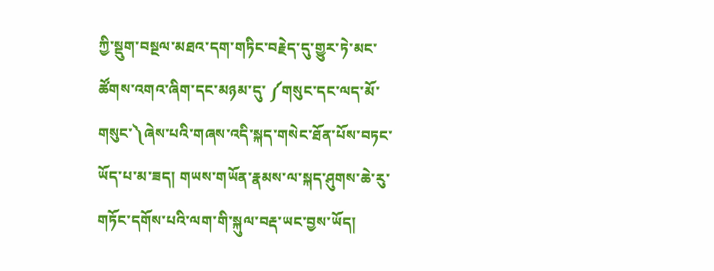ཀྱི་སྡུག་བསྔལ་མཐའ་དག་གཏིང་བརྗེད་དུ་གྱུར་ཏེ་མང་ཚོགས་འགའ་ཞིག་དང་མཉམ་དུ་ ༼གསུང་དང་ལད་མོ་གསུང་༽ཞེས་པའི་གཞས་འདི་སྐད་གསེང་ཐོན་པོས་བཏང་ཡོད་པ་མ་ཟད། གཡས་གཡོན་རྣམས་ལ་སྐད་ཤུགས་ཆེ་རུ་གཏོང་དགོས་པའི་ལག་གི་སྐུལ་བརྡ་ཡང་བྱས་ཡོད།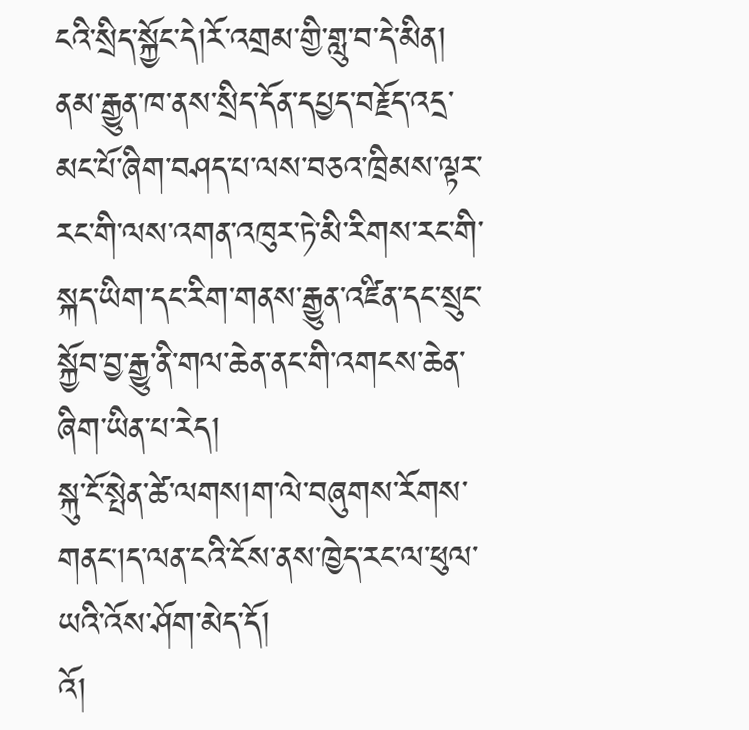ངའི་སྲིད་སྐྱོང་དེ།རོ་འགྲམ་གྱི་གླུ་བ་དེ་མིན།
ནམ་རྒྱུན་ཁ་ནས་སྲིད་དོན་དཔྱད་བརྗོད་འདྲ་མང་པོ་ཞིག་བཤད་པ་ལས་བཅའ་ཁྲིམས་ལྟར་རང་གི་ལས་འགན་འཁུར་ཏེ་མི་རིགས་རང་གི་སྐད་ཡིག་དང་རིག་གནས་རྒྱུན་འཛིན་དང་སྲུང་སྐྱོབ་བྱ་རྒྱུ་ནི་གལ་ཆེན་ནང་གི་འགངས་ཆེན་ཞིག་ཡིན་པ་རེད།
སྐུ་ངོ་སྤེན་ཚེ་ལགས།ག་ལེ་བཞུགས་རོགས་གནང།ད་ལན་ངའི་ངོས་ནས་ཁྱེད་རང་ལ་ཕུལ་ཡའི་འོས་ཤོག་མེད་དོ།
འོ།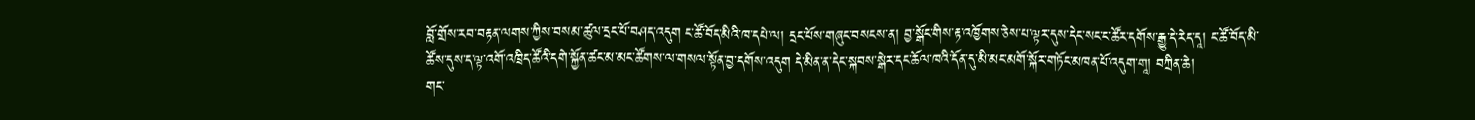བློ་གྲོས་རབ་བརྟན་ལགས་ཀྱིས་བསམ་ཚུལ་དྲང་པོ་བཤད་འདུག ང་ཚོ་བོད་མིའི་ཁ་དཔེ་ལ། དྲང་པོས་གཞུང་བསངས་ན། བྱ་སྒོང་གིས་རྟ་འཁྱོགས་ཅེས་པ་ལྟར་དུས་དེང་སང་ང་ཚོར་དགོས་རྒྱུ་དེ་རེད་དཱ། ང་ཚོ་བོད་མི་ཚོས་དུས་ད་ལྟ་འགོ་འཁྲིད་ཚོའི་དགེ་སྐྱོན་ཚང་མ་མང་ཚོགས་ལ་གསལ་སྟོན་བྱ་དགོས་འདུག དེ་མིན་ན་དེང་སྐབས་སྒེར་དང་ཆོལ་ཁའི་དོན་དུ་མི་མང་མགོ་སྐོར་གཏོང་མཁན་པོ་འདུག་གཱ། བཀྲིན་ཆེ།
གང་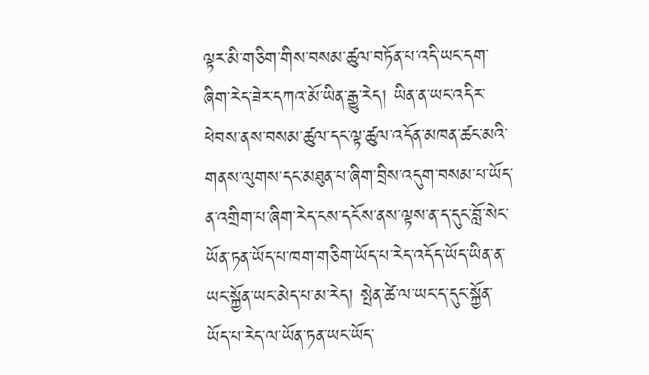ལྟར་མི་གཅིག་གིས་བསམ་ཚུལ་བཏོན་པ་འདི་ཡང་དག་ཞིག་རེད་ཟེར་དཀའ་མོ་ཡིན་རྒྱུ་རེད། ཡིན་ན་ཡང་འདིར་ཕེབས་ནས་བསམ་ཚུལ་དང་ལྟ་ཚུལ་འདོན་མཁན་ཚང་མའི་གནས་ལུགས་དང་མཐུན་པ་ཞིག་བྲིས་འདུག་བསམ་པ་ཡོད་ན་འགྲིག་པ་ཞིག་རེད་ངས་དངོས་ནས་ལྟས་ན་ད་དུང་བློ་སེང་ཡོན་ཏན་ཡོད་པ་ཁག་གཅིག་ཡོད་པ་རེད་འདོད་ཡོད་ཡིན་ན་ཡང་སྐྱོན་ཡང་མེད་པ་མ་རེད། སྤེན་ཚེ་ལ་ཡང་ད་དུང་སྐྱོན་ཡོད་པ་རེད་ལ་ཡོན་ཏན་ཡང་ཡོད་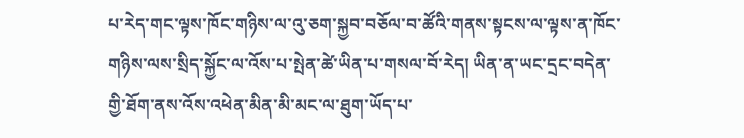པ་རེད་གང་ལྟས་ཁོང་གཉིས་ལ་འུ་ཅག་སྐྱབ་བཅོལ་བ་ཚོའི་གནས་སྟངས་ལ་ལྟས་ན་ཁོང་གཉིས་ལས་སྲིད་སྐྱོང་ལ་འོས་པ་སྤེན་ཚེ་ཡིན་པ་གསལ་བོ་རེད། ཡིན་ན་ཡང་དྲང་བདེན་གྱི་ཐོག་ནས་འོས་འཕེན་མིན་མི་མང་ལ་ཐུག་ཡོད་པ་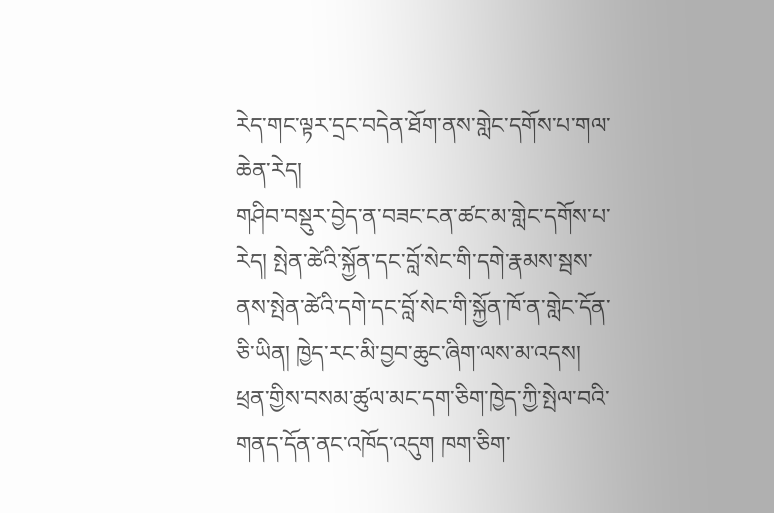རེད་གང་ལྟར་དྲང་བདེན་ཐོག་ནས་གླེང་དགོས་པ་གལ་ཆེན་རེད།
གཤིབ་བསྡུར་བྱེད་ན་བཟང་ངན་ཚང་མ་གླེང་དགོས་པ་རེད། སྤེན་ཚེའི་སྐྱོན་དང་བློ་སེང་གི་དགེ་རྣམས་སྦས་ནས་སྤེན་ཚེའི་དགེ་དང་བློ་སེང་གི་སྐྱོན་ཁོ་ན་གླེང་དོན་ཅི་ཡིན། ཁྱེད་རང་མི་བྱབ་ཆུང་ཞིག་ལས་མ་འདས།
ཕྲན་གྱིས་བསམ་ཚུལ་མང་དག་ཅིག་ཁྱེད་ཀྱི་སྤེལ་བའི་གནད་དོན་ནང་འཁོད་འདུག ཁག་ཅིག་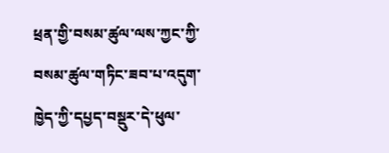ཕྲན་གྱི་བསམ་ཚུལ་ལས་ཀྱང་ཀྱི་བསམ་ཚུལ་གཏིང་ཟབ་པ་འདུག་ ཁྱེད་ཀྱི་དཔྱད་བསྡུར་དེ་ཕུལ་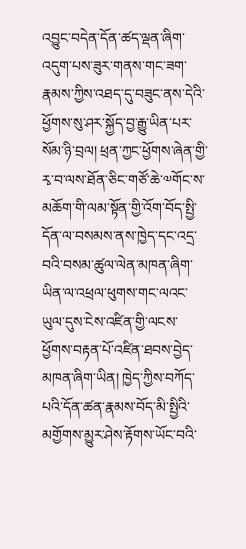འབྱུང་བདེན་དོན་ཚད་ལྡན་ཞིག་འདུག་པས་ཟུར་གནས་གང་ཟག་རྣམས་ཀྱིས་འཐད་དུ་བཟུང་ནས་དེའི་ཕྱོགས་སུ་ཤར་སྐྱོད་བྱ་རྒྱུ་ཡིན་པར་སོམ་ཉི་བྲལ། ཕྲན་ཀྱང་ཕྱོགས་ཞེན་གྱི་རྭ་བ་ལས་ཐོན་ཅིང་གཙོ་ཆེ་༧གོང་ས་མཆོག་གི་ལམ་སྟོན་གྱི་འོག་བོད་སྤྱི་དོན་ལ་བསམས་ནས་ཁྱེད་དང་འདྲ་བའི་བསམ་ཚུལ་ལེན་མཁན་ཞིག་ཡིན་ལ་འཕྲལ་ཕུགས་གང་ལའང་ཡུལ་དུས་ངེས་འཛིན་གྱི་ལངས་ཕྱོགས་བརྟན་པོ་འཛིན་ཐབས་བྱེད་མཁན་ཞིག་ཡིན། ཁྱེད་ཀྱིས་བཀོད་པའི་དོན་ཚན་རྣམས་བོད་མི་སྤྱིའི་མགྱོགས་མྱུར་ཤེས་རྟོགས་ཡོང་བའི་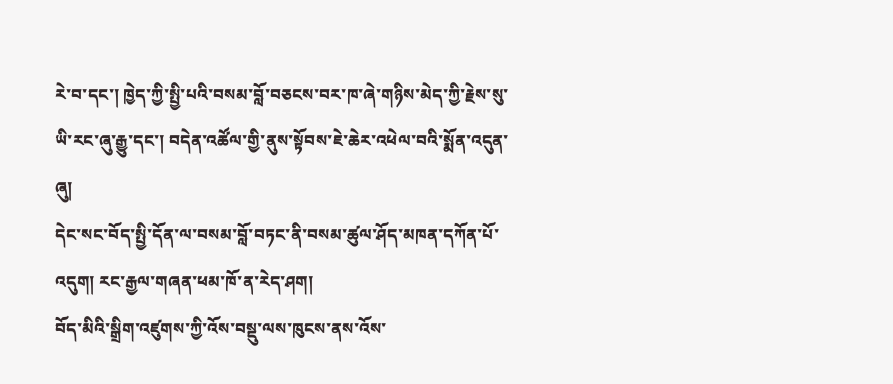རེ་བ་དང་། ཁྱེད་ཀྱི་སྤྱི་པའི་བསམ་བློ་བཅངས་བར་ཁ་ཞེ་གཉིས་མེད་ཀྱི་རྗེས་སུ་ཡི་རང་ཞུ་རྒྱུ་དང་། བདེན་འཚོལ་གྱི་ནུས་སྟོབས་ཇེ་ཆེར་འཕེལ་བའི་སྨོན་འདུན་ཞུ།
དེང་སང་བོད་སྤྱི་དོན་ལ་བསམ་བློ་བཏང་ནི་བསམ་ཚུལ་ཤོད་མཁན་དཀོན་པོ་འདུག། རང་རྒྱལ་གཞན་ཕམ་ཁོ་ན་རེད་ཤག།
བོད་མིའི་སྒྲིག་འཛུགས་ཀྱི་འོས་བསྡུ་ལས་ཁུངས་ནས་འོས་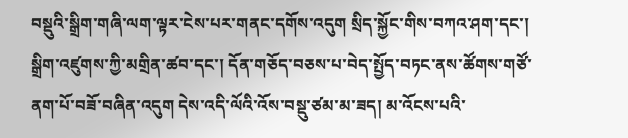བསྡུའི་སྒྲིག་གཞི་ལག་ལྟར་ངེས་པར་གནང་དགོས་འདུག སྲིད་སྐྱོང་གིས་བཀའ་ཤག་དང་། སྒྲིག་འཛུགས་ཀྱི་མགྲིན་ཚབ་དང་། དོན་གཅོད་བཅས་པ་བེད་སྤྱོད་བཏང་ནས་ཚོགས་གཙོ་ནག་པོ་བཟོ་བཞིན་འདུག དེས་འདི་ལོའི་འོས་བསྡུ་ཙམ་མ་ཟད། མ་འོངས་པའི་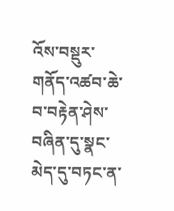འོས་བསྡུར་གནོད་འཚབ་ཆེ་བ་བརྟེན་ཤེས་བཞིན་དུ་སྣང་མེད་དུ་བཏང་ན་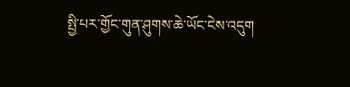སྤྱི་པར་གྱོང་གུན་ཤུགས་ཆེ་ཡོང་ངེས་འདུག